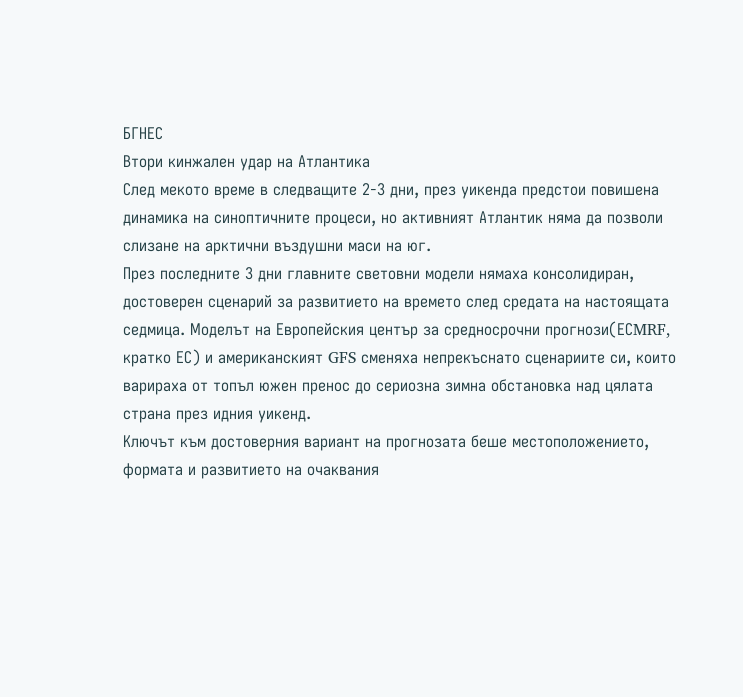БГНЕС
Втори кинжален удар на Атлантика
След мекото време в следващите 2-3 дни, през уикенда предстои повишена динамика на синоптичните процеси, но активният Атлантик няма да позволи слизане на арктични въздушни маси на юг.
През последните 3 дни главните световни модели нямаха консолидиран, достоверен сценарий за развитието на времето след средата на настоящата седмица. Моделът на Европейския център за средносрочни прогнози(ЕСMRF, кратко ЕС) и американският GFS сменяха непрекъснато сценариите си, които варираха от топъл южен пренос до сериозна зимна обстановка над цялата страна през идния уикенд.
Ключът към достоверния вариант на прогнозата беше местоположението, формата и развитието на очаквания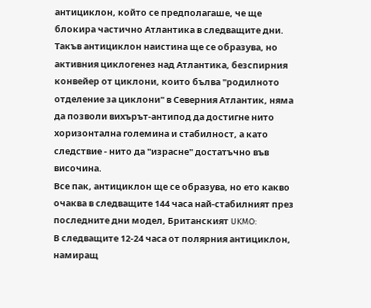антициклон, който се предполагаше, че ще блокира частично Атлантика в следващите дни.
Такъв антициклон наистина ще се образува, но активния циклогенез над Атлантика, безспирния конвейер от циклони, които бълва "родилното отделение за циклони" в Северния Атлантик, няма да позволи вихърът-антипод да достигне нито хоризонтална големина и стабилност, а като следствие - нито да "израсне" достатъчно във височина.
Все пак, антициклон ще се образува, но ето какво очаква в следващите 144 часа най-стабилният през последните дни модел, Британският UKMO:
В следващите 12-24 часа от полярния антициклон, намиращ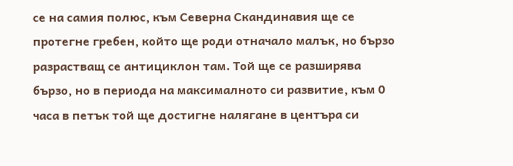се на самия полюс, към Северна Скандинавия ще се протегне гребен, който ще роди отначало малък, но бързо разрастващ се антициклон там. Той ще се разширява бързо, но в периода на максималното си развитие, към 0 часа в петък той ще достигне налягане в центъра си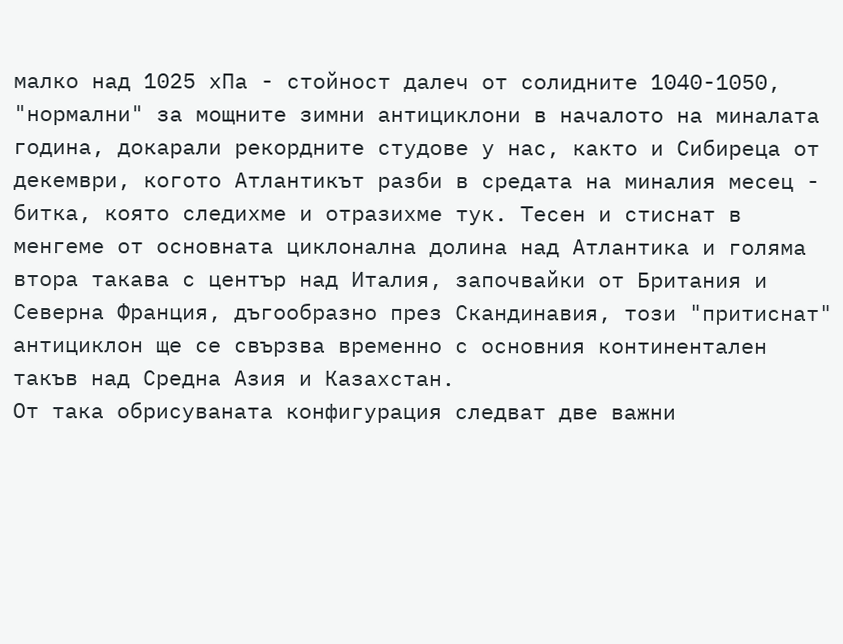малко над 1025 хПа - стойност далеч от солидните 1040-1050, "нормални" за мощните зимни антициклони в началото на миналата година, докарали рекордните студове у нас, както и Сибиреца от декември, когото Атлантикът разби в средата на миналия месец - битка, която следихме и отразихме тук. Тесен и стиснат в менгеме от основната циклонална долина над Атлантика и голяма втора такава с център над Италия, започвайки от Британия и Северна Франция, дъгообразно през Скандинавия, този "притиснат" антициклон ще се свързва временно с основния континентален такъв над Средна Азия и Казахстан.
От така обрисуваната конфигурация следват две важни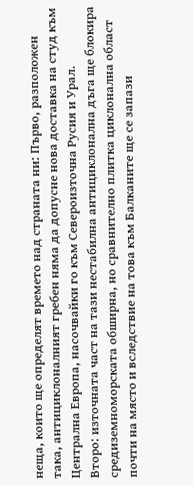неща, които ще определят времето над страната ни: Първо, разположен така, антициклоналният гребен няма да допусне нова доставка на студ към Централна Европа, насочвайки го към Североизточна Русия и Урал.
Второ: източната част на тази нестабилна антициклонална дъга ще блокира средиземноморската обширна, но сравнително плитка циклонална област почти на място и вследствие на това към Балканите ще се запази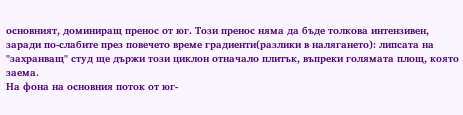основният, доминиращ пренос от юг. Този пренос няма да бъде толкова интензивен, заради по-слабите през повечето време градиенти(разлики в налягането): липсата на "захранващ" студ ще държи този циклон отначало плитък, въпреки голямата площ, която заема.
На фона на основния поток от юг-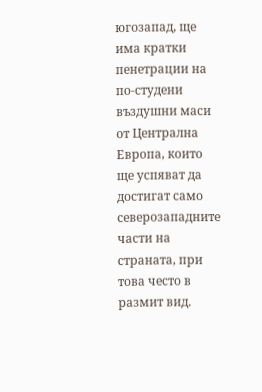югозапад, ще има кратки пенетрации на по-студени въздушни маси от Централна Европа, които ще успяват да достигат само северозападните части на страната, при това често в размит вид.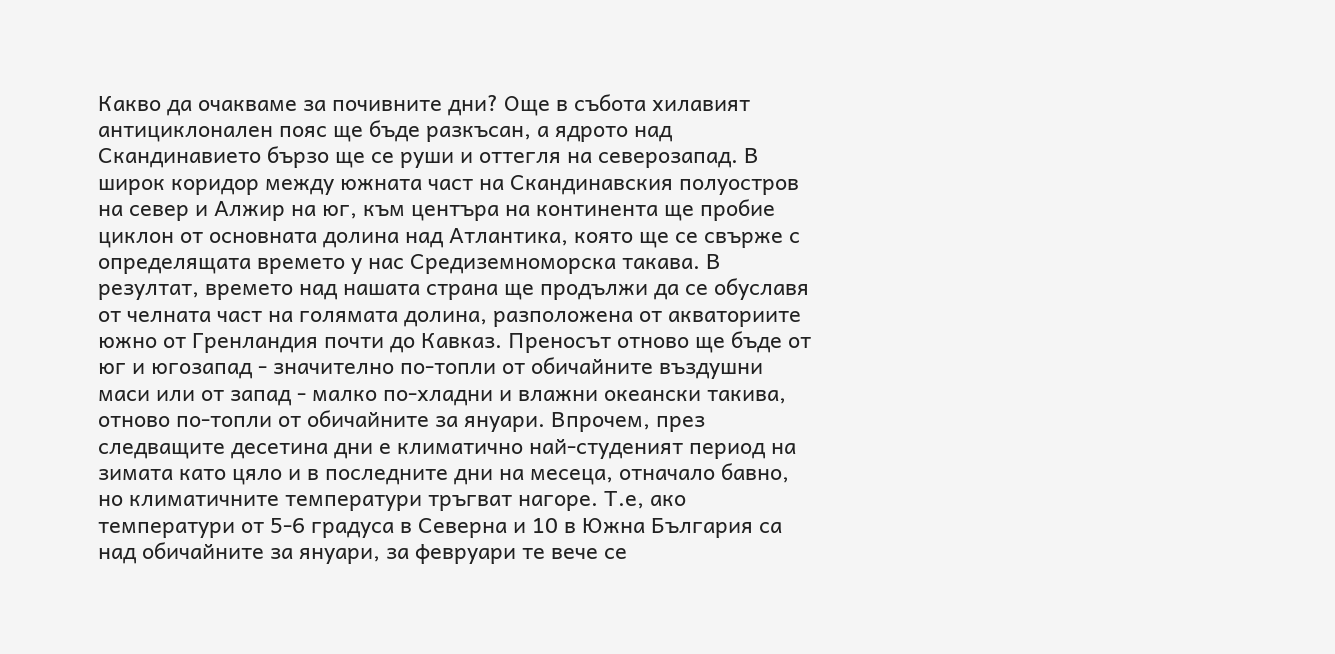Какво да очакваме за почивните дни? Още в събота хилавият антициклонален пояс ще бъде разкъсан, а ядрото над Скандинавието бързо ще се руши и оттегля на северозапад. В широк коридор между южната част на Скандинавския полуостров на север и Алжир на юг, към центъра на континента ще пробие циклон от основната долина над Атлантика, която ще се свърже с определящата времето у нас Средиземноморска такава. В резултат, времето над нашата страна ще продължи да се обуславя от челната част на голямата долина, разположена от акваториите южно от Гренландия почти до Кавказ. Преносът отново ще бъде от юг и югозапад - значително по-топли от обичайните въздушни маси или от запад - малко по-хладни и влажни океански такива, отново по-топли от обичайните за януари. Впрочем, през следващите десетина дни е климатично най-студеният период на зимата като цяло и в последните дни на месеца, отначало бавно, но климатичните температури тръгват нагоре. Т.е, ако температури от 5-6 градуса в Северна и 10 в Южна България са над обичайните за януари, за февруари те вече се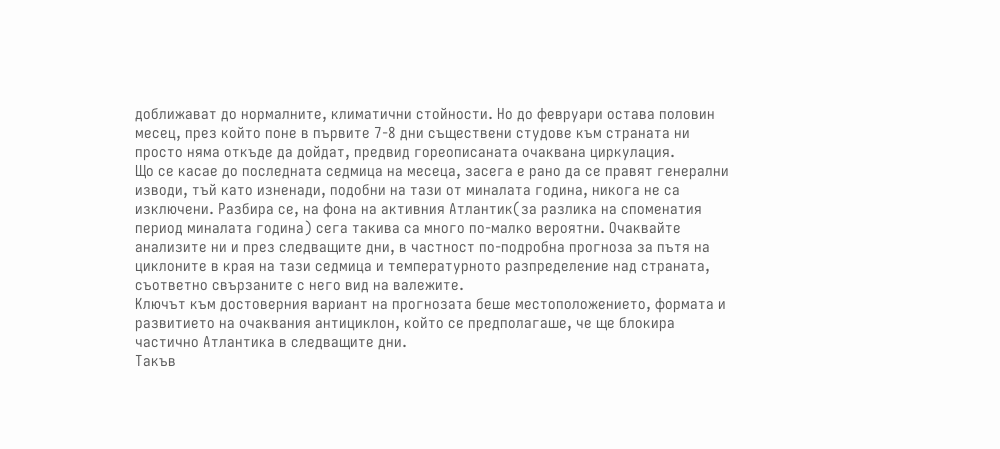доближават до нормалните, климатични стойности. Но до февруари остава половин месец, през който поне в първите 7-8 дни съществени студове към страната ни просто няма откъде да дойдат, предвид гореописаната очаквана циркулация.
Що се касае до последната седмица на месеца, засега е рано да се правят генерални изводи, тъй като изненади, подобни на тази от миналата година, никога не са изключени. Разбира се, на фона на активния Атлантик(за разлика на споменатия период миналата година) сега такива са много по-малко вероятни. Очаквайте анализите ни и през следващите дни, в частност по-подробна прогноза за пътя на циклоните в края на тази седмица и температурното разпределение над страната, съответно свързаните с него вид на валежите.
Ключът към достоверния вариант на прогнозата беше местоположението, формата и развитието на очаквания антициклон, който се предполагаше, че ще блокира частично Атлантика в следващите дни.
Такъв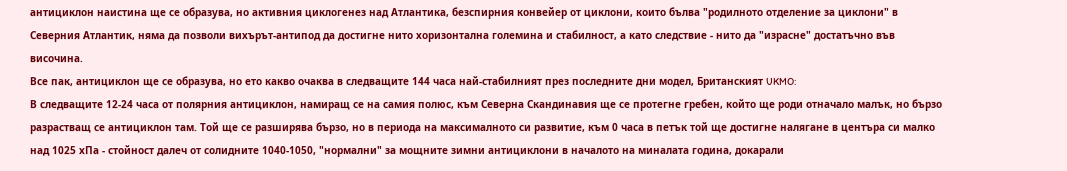антициклон наистина ще се образува, но активния циклогенез над Атлантика, безспирния конвейер от циклони, които бълва "родилното отделение за циклони" в Северния Атлантик, няма да позволи вихърът-антипод да достигне нито хоризонтална големина и стабилност, а като следствие - нито да "израсне" достатъчно във височина.
Все пак, антициклон ще се образува, но ето какво очаква в следващите 144 часа най-стабилният през последните дни модел, Британският UKMO:
В следващите 12-24 часа от полярния антициклон, намиращ се на самия полюс, към Северна Скандинавия ще се протегне гребен, който ще роди отначало малък, но бързо разрастващ се антициклон там. Той ще се разширява бързо, но в периода на максималното си развитие, към 0 часа в петък той ще достигне налягане в центъра си малко над 1025 хПа - стойност далеч от солидните 1040-1050, "нормални" за мощните зимни антициклони в началото на миналата година, докарали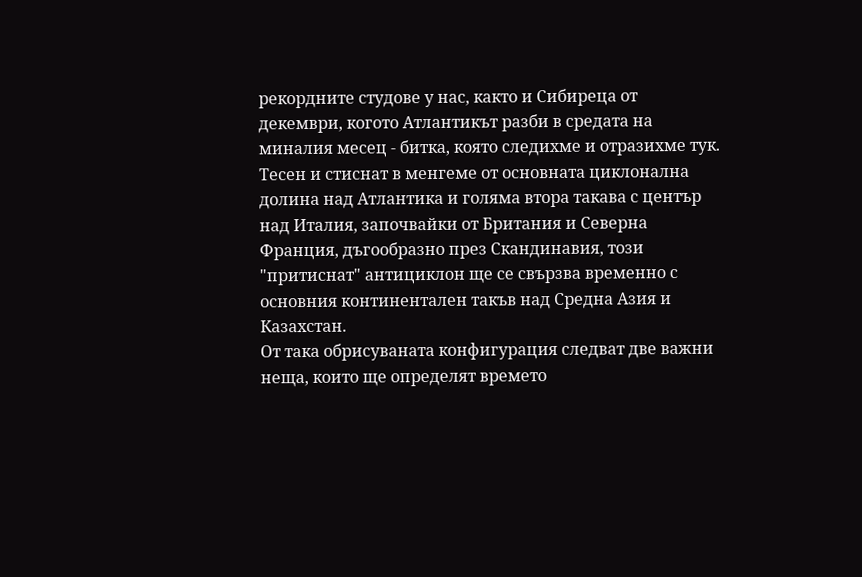рекордните студове у нас, както и Сибиреца от декември, когото Атлантикът разби в средата на миналия месец - битка, която следихме и отразихме тук. Тесен и стиснат в менгеме от основната циклонална долина над Атлантика и голяма втора такава с център над Италия, започвайки от Британия и Северна Франция, дъгообразно през Скандинавия, този "притиснат" антициклон ще се свързва временно с основния континентален такъв над Средна Азия и Казахстан.
От така обрисуваната конфигурация следват две важни неща, които ще определят времето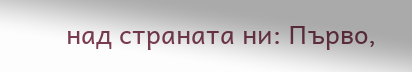над страната ни: Първо,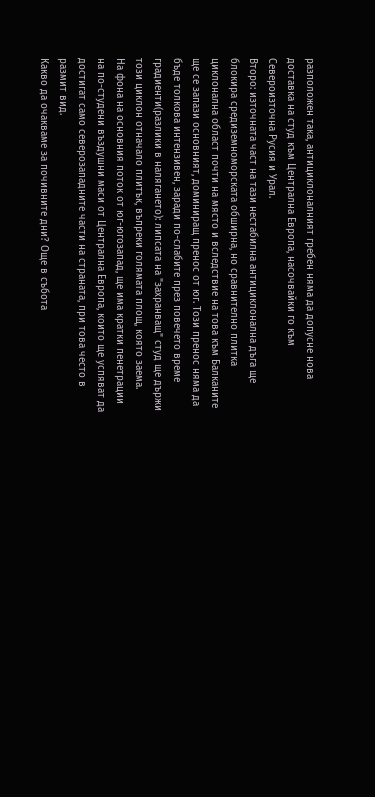разположен така, антициклоналният гребен няма да допусне нова доставка на студ към Централна Европа, насочвайки го към Североизточна Русия и Урал.
Второ: източната част на тази нестабилна антициклонална дъга ще блокира средиземноморската обширна, но сравнително плитка циклонална област почти на място и вследствие на това към Балканите ще се запази основният, доминиращ пренос от юг. Този пренос няма да бъде толкова интензивен, заради по-слабите през повечето време градиенти(разлики в налягането): липсата на "захранващ" студ ще държи този циклон отначало плитък, въпреки голямата площ, която заема.
На фона на основния поток от юг-югозапад, ще има кратки пенетрации на по-студени въздушни маси от Централна Европа, които ще успяват да достигат само северозападните части на страната, при това често в размит вид.
Какво да очакваме за почивните дни? Още в събота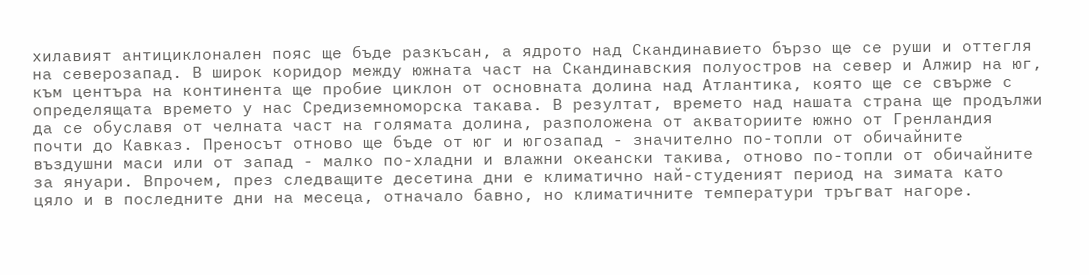хилавият антициклонален пояс ще бъде разкъсан, а ядрото над Скандинавието бързо ще се руши и оттегля на северозапад. В широк коридор между южната част на Скандинавския полуостров на север и Алжир на юг, към центъра на континента ще пробие циклон от основната долина над Атлантика, която ще се свърже с определящата времето у нас Средиземноморска такава. В резултат, времето над нашата страна ще продължи да се обуславя от челната част на голямата долина, разположена от акваториите южно от Гренландия почти до Кавказ. Преносът отново ще бъде от юг и югозапад - значително по-топли от обичайните въздушни маси или от запад - малко по-хладни и влажни океански такива, отново по-топли от обичайните за януари. Впрочем, през следващите десетина дни е климатично най-студеният период на зимата като цяло и в последните дни на месеца, отначало бавно, но климатичните температури тръгват нагоре.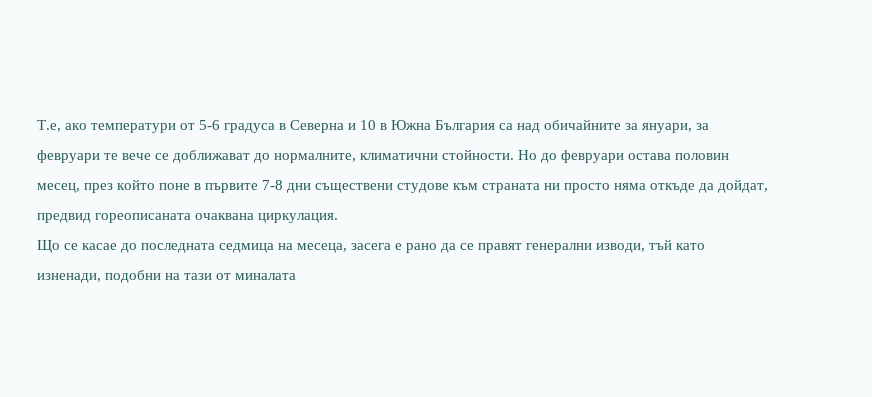Т.е, ако температури от 5-6 градуса в Северна и 10 в Южна България са над обичайните за януари, за февруари те вече се доближават до нормалните, климатични стойности. Но до февруари остава половин месец, през който поне в първите 7-8 дни съществени студове към страната ни просто няма откъде да дойдат, предвид гореописаната очаквана циркулация.
Що се касае до последната седмица на месеца, засега е рано да се правят генерални изводи, тъй като изненади, подобни на тази от миналата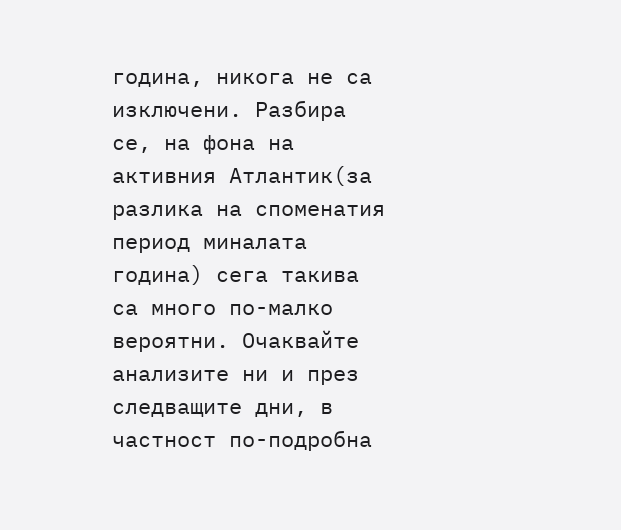година, никога не са изключени. Разбира се, на фона на активния Атлантик(за разлика на споменатия период миналата година) сега такива са много по-малко вероятни. Очаквайте анализите ни и през следващите дни, в частност по-подробна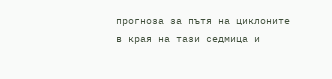прогноза за пътя на циклоните в края на тази седмица и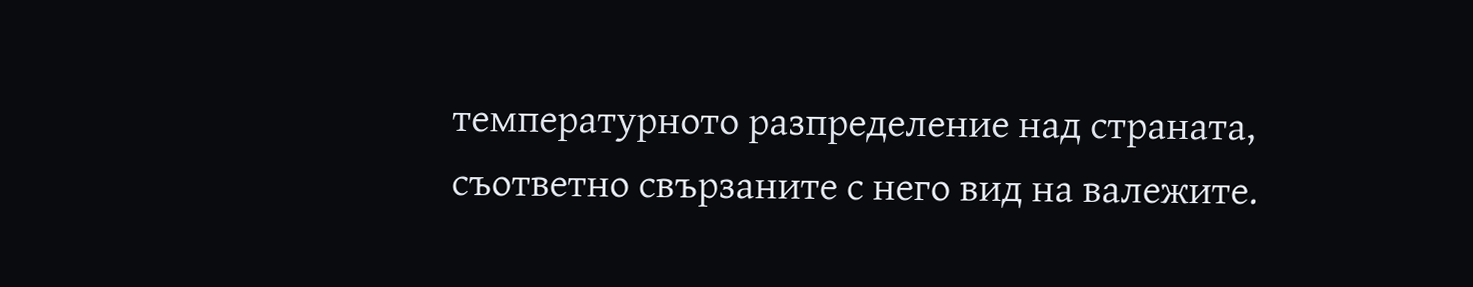температурното разпределение над страната, съответно свързаните с него вид на валежите.